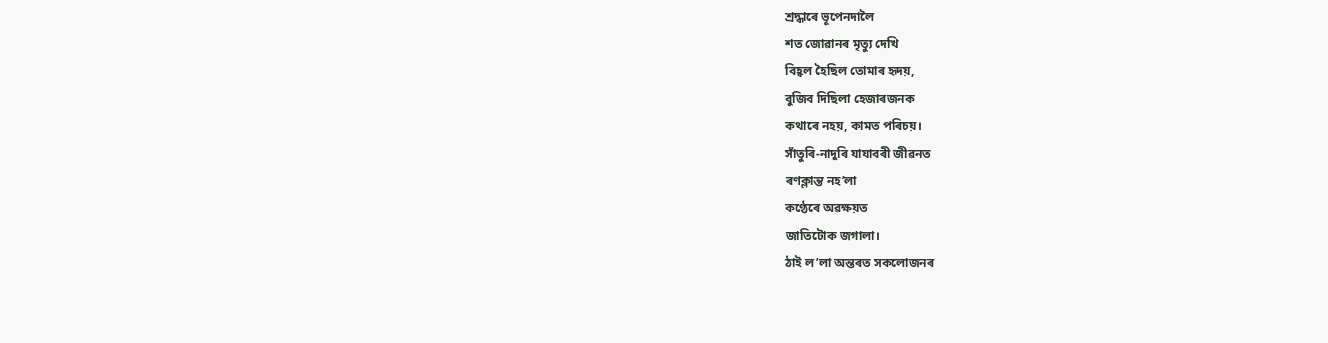শ্রদ্ধাৰে ভূপেনদালৈ
শত জোৱানৰ মৃত্যু দেখি
বিহ্বল হৈছিল তোমাৰ হৃদয়,
বুজিব দিছিলা হেজাৰজনক
কথাৰে নহয়, কামত পৰিচয়।
সাঁতুৰি-নাদুৰি যাযাবৰী জীৱনত
ৰণক্লান্ত নহ’লা
কণ্ঠেৰে অৱক্ষয়ত
জাতিটোক জগালা।
ঠাই ল’লা অন্তৰত সকলোজনৰ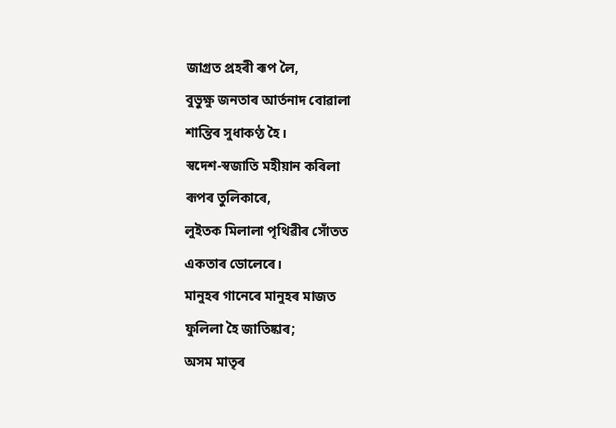জাগ্ৰত প্ৰহৰী ৰূপ লৈ,
বুভুক্ষু জনতাৰ আৰ্তনাদ বোৱালা
শান্তিৰ সুধাকণ্ঠ হৈ।
স্বদেশ-স্বজাতি মহীয়ান কৰিলা
ৰূপৰ তুলিকাৰে,
লুইতক মিলালা পৃথিৱীৰ সোঁতত
একতাৰ ডোলেৰে।
মানুহৰ গানেৰে মানুহৰ মাজত
ফুলিলা হৈ জাতিষ্কাৰ;
অসম মাতৃৰ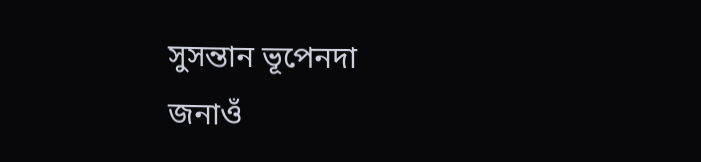সুসন্তান ভূপেনদা
জনাওঁ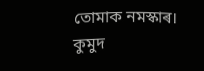তোমাক নমস্কাৰ।
কুমুদ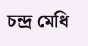চন্দ্ৰ মেধি